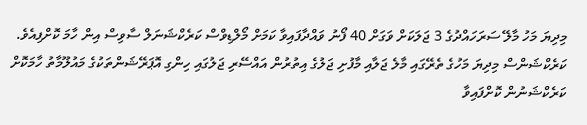މިދިޔަ މަހު މާލޭ ސަރަހައްދުގެ 3 ޖަލަކަށް ވަގަށް 40 ފޯނު ވައްދާފައިވާ ކަމަށް މޯލްޑިވްސް ކަރެކްޝަނަލް ސާވިސް އިން ހާމަ ކޮށްފިއެވެ.
ކަރެކްޝަންސް މިދިޔަ މަހުގެ ތެރޭގައި މާލެ ޖަލާއި މާފުށި ޖަލުގެ އިތުރުން އައްސޭރި ޖަލުގައި ހިންގި އޮޕަރޭޝަންތަކުގެ މައުލޫމާތު ހާމަކޮށް ކަރެކްޝަނުން ކޮށްފައިވާ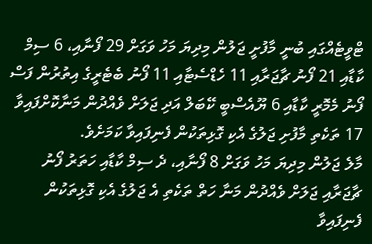ޓްވީޓެއްގައި ބުނީ މާފުށީ ޖަލުން މިދިޔަ މަހު ވަގަށް 29 ފޯނާއި، 6 ސިމް ކާޑާއި 21 ފޯނު ޗާޖަރާއި 11 ހެޑްސެޓާއި 11 ފޯނު ބެޓެރީގެ އިތުރުން ފަސް ފޯނު މެމޮރީ ކާޑާއި 6 ޔޫއެސްބީ ކޭބަލް އަދި ޖަލަށް ވެއްދުން މަނާކޮށްފައިވާ 17 ތަކެތި މާފުށި ޖަލުގެ އެކި ގޮޅިތަކުން ފެނިފައިވާ ކަމަށެވެ.
މާލެ ޖަލުން މިދިޔަ މަހު ވަގަށް 8 ފޯނާއި، ދެ ސިމް ކާޑާއި ހަތަރު ފޯނު ޗާޖަރާއި ޖަލަށް ވެއްދުން މަނާ ހަތް ތަކެތި އެ ޖަލުގެ އެކި ގޮޅިތަކުން ފެނިފައިވާ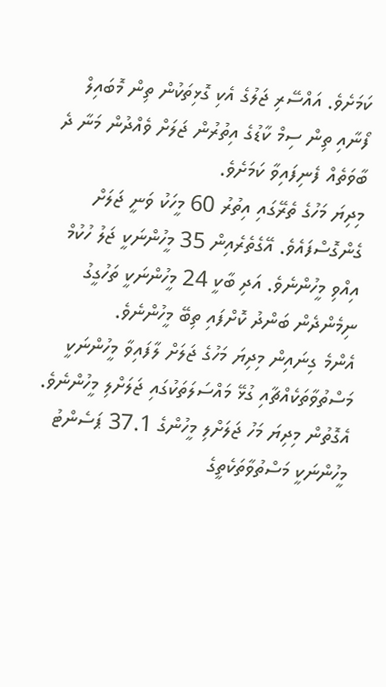ކަމަށެވެ. އައްސޭރި ޖަލުގެ އެކި ގޮޅިތަކުން ތިން މޮބައިލް ފޯނާއި ތިން ސިމް ކާޑުގެ އިތުރުން ޖަލަށް ވެއްދުން މަނާ ދެ ބާވަތެއް ފެނިފައިވާ ކަމަށެވެ.
މިދިޔަ މަހުގެ ތެރޭގައި އިތުރު 60 މީހަކު ވަނީ ޖަލަށް ގެންގޮސްފައެވެ. އޭގެތެރެއިން 35 މީހުންނަކީ ޖަލު ހުކުމް އިއްވި މީހުންނެވެ. އަދި ބާކީ 24 މީހުންނަކީ ތަހުގީގު ނިމެންދެން ބަންދު ކޮށްފައި ތިބޭ މީހުންނެވެ.
އެންމެ ގިނައިން މިދިޔަ މަހުގެ ޖަލަށް ލާފައިވާ މީހުންނަކީ މަސްތުވާތަކެއްޗާއި ގުޅޭ މައްސަލަތަކުގައި ޖަލަށްލި މީހުންނެވެ. އެގޮތުން މިދިޔަ މަހު ޖަލަށްލި މީހުންގެ 37.1 ޕަސެންޓު މީހުންނަކީ މަސްތުވާތަކެތީގެ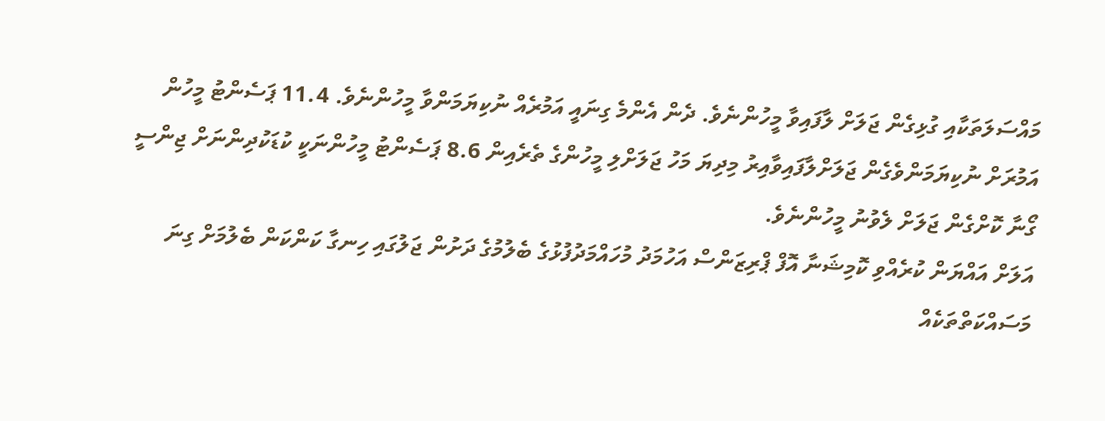މައްސަލަތަކާއި ގުޅިގެން ޖަލަށް ލާފައިވާ މީހުންނެވެ. ދެން އެންމެ ގިނައީ އަމުރެއް ނުކިޔަމަންވާ މީހުންނެވެ. 11.4 ޕަސެންޓު މީހުން އަމުރަށް ނުކިޔަމަންވެގެން ޖަލަށްލާފައިވާއިރު މިދިޔަ މަހު ޖަލަށްލި މީހުންގެ ތެރެއިން 8.6 ޕަސެންޓު މީހުންނަކީ ކުޑަކުދިންނަށް ޖިންސީ ގޯނާ ކޮށްގެން ޖަލަށް ލެވުނު މީހުންނެވެ.
އަލަށް އައްޔަން ކުރެއްވި ކޮމިޝަނާ އޮފް ޕްރިޒަންސް އަހުމަދު މުހައްމަދުފުޅުގެ ބެލުމުގެ ދަށުން ޖަލުގައި ހިނގާ ކަންކަން ބެލުމަށް ގިނަ މަސައްކަތްތަކެއް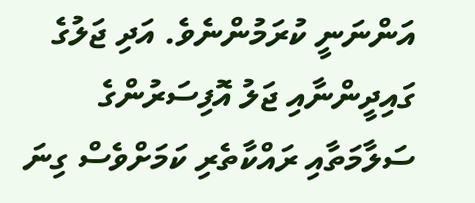އަންނަނީ ކުރަމުންނެވެ. އަދި ޖަލުގެ ގައިދީންނާއި ޖަލު އޮފިސަރުންގެ ސަލާމަތާއި ރައްކާތެރި ކަމަށްވެސް ގިނަ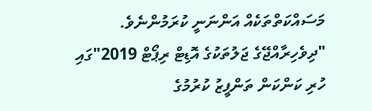މަސައްކަތްތަކެއް އަންނަނީ ކުރަމުންނެވެ. "ދިވެހިރާއްޖޭގެ ޖަލުތަކުގެ އޮޑިޓް ރިޕޯޓް 2019"ގައި ހުރި ކަންކަން ތަންފީޒު ކުރުމުގެ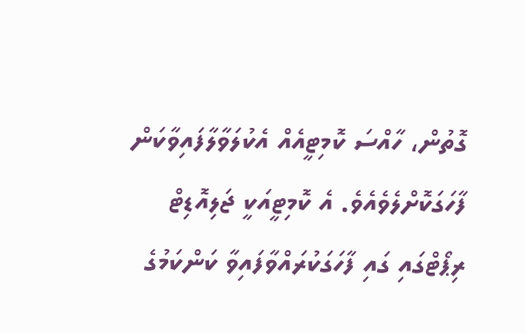ގޮތުން، ހާއްސަ ކޮމިޓީއެއް އެކުލަވާލާފައިވާކަން ފާހަގަކޮށްލެވެއެވެ. އެ ކޮމިޓީއަކީ ޖަލިއޮޑިޓް ރިޕޯޓްގައި ގައި ފާހަގަކުރައްވާފައިވާ ކަންކަމުގެ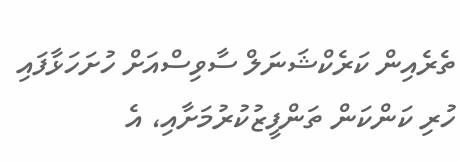ތެރެއިން ކަރެކްޝަނަލް ސާވިސްއަށް ހުށަހަޅާފައި ހުރި ކަންކަން ތަންފީޒުކުރުމަށާއި، އެ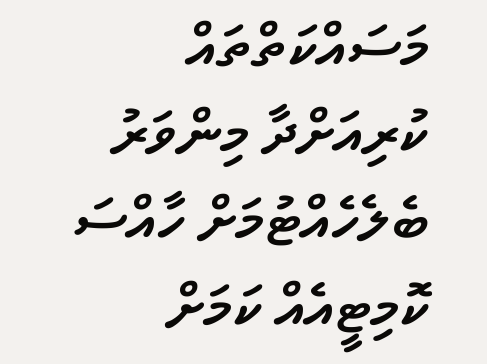މަސައްކަތްތައް ކުރިއަށްދާ މިންވަރު ބެލެހެއްޓުމަށް ހާއްސަ ކޮމިޓީއެއް ކަމަށް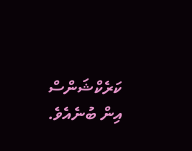ކަރެކްޝަންސް އިން ބުނެއެވެ.